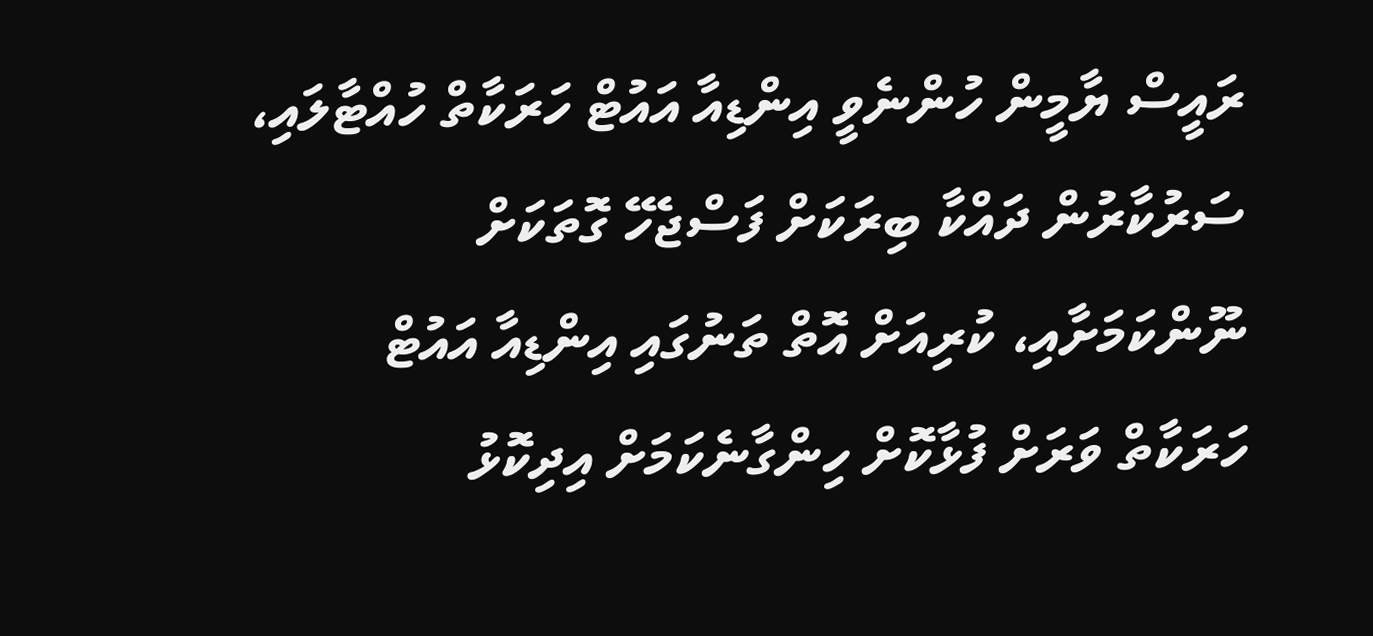ރައީސް ޔާމީން ހުންނެވީ އިންޑިއާ އައުޓް ހަރަކާތް ހުއްޓާލައި، ސަރުކާރުން ދައްކާ ބިރަކަށް ފަސްޖެހޭ ގޮތަކަށް ނޫންކަމަށާއި، ކުރިއަށް އޮތް ތަނުގައި އިންޑިއާ އައުޓް ހަރަކާތް ވަރަށް ފުޅާކޮށް ހިންގާނެކަމަށް އިދިކޮޅު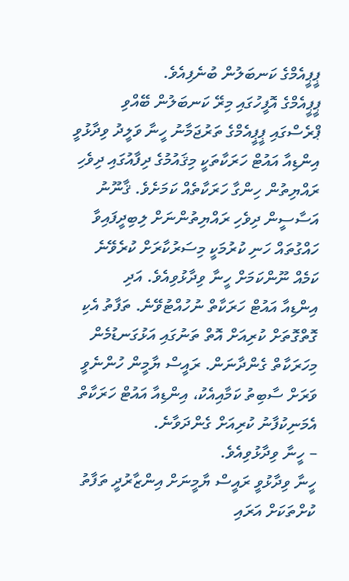ޕީޕީއެމްގެ ކަނބަލުން ބުނެފިއެވެ.
ޕީޕީއެމްގެ އޮފީހުގައި މިރޭ ކަނބަލުން ބޭއްވި ޕްރެސްގައި ޕީޕީއެމްގެ ތަރުޖަމާނު ހީނާ ވަލީދު ވިދާޅުވީ އިންޑިއާ އައުޓް ހަރަކާތަކީ މިޤައުމުގެ ދިފާއުގައި ދިވެހި ރައްޔިތުން ހިންގާ ހަރަކާތެއް ކަމަށެވެ. ޤާނޫނު އަސާސީން ދިވެހި ރައްޔިތުންނަށް ލިބިދީފައިވާ ހައްގުތައް ހަނި ކުރުމަކީ މިސަރުކާރަށް ކުރެވޭނެ ކަމެއް ނޫންކަމަށް ހީނާ ވިދާޅުވިއެވެ. އަދި
އިންޑިއާ އައުޓް ހަރަކާތް ނުހުއްޓުވޭނެ. ތަފާތު އެކި ގޮތްގޮތަށް ކުރިއަށް އޮތް ތަނުގައި އަޅުގަނޑުމެން މިހަރަކާތް ގެންދާނަން. ރައީސް ޔާމީން ހުންނެވީ ވަރަށް ސާބިތު ކަމާއިއެކު، އިންޑިއާ އައުޓް ހަރަކާތް އެމަނިކުފާނު ކުރިއަށް ގެންދަވާނެ.
– ހީނާ ވިދާޅުވިއެވެ.
ހީނާ ވިދާޅުވީ ރައީސް ޔާމީނަށް އިންޒާރުދީ ތަފާތު ކުށްތަކަށް އަރައި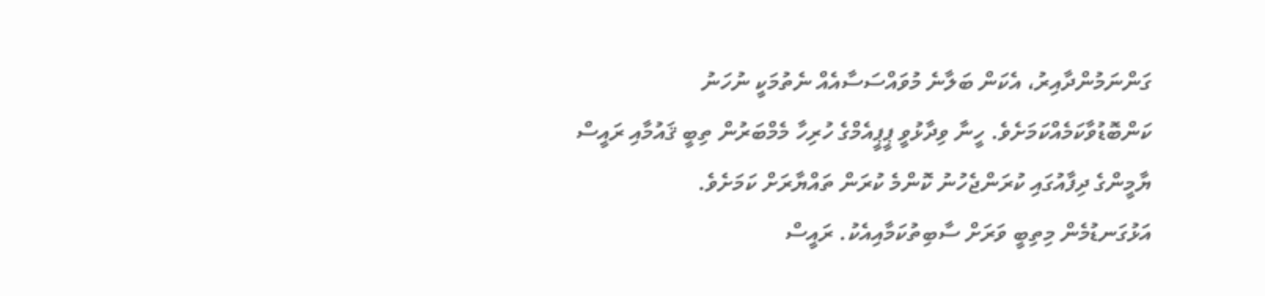ގަންނަމުންދާއިރު، އެކަން ބަލާނެ މުވައްސަސާއެއް ނެތުމަކީ ނުހަނު ކަންބޮޑުވާކަމެއްކަމަށެވެ. ހީނާ ވިދާޅުވީ ޕީޕީއެމްގެ ހުރިހާ މެމްބަރުން ތިބީ ޤައުމާއި ރައީސް ޔާމީންގެ ދިފާއުގައި ކުރަންޖެހުނު ކޮންމެ ކުރަން ތައްޔާރަށް ކަމަށެވެ.
އަޅުގަނޑުމެން މިތިބީ ވަރަށް ސާބިތުކަމާއިއެކު. ރައީސް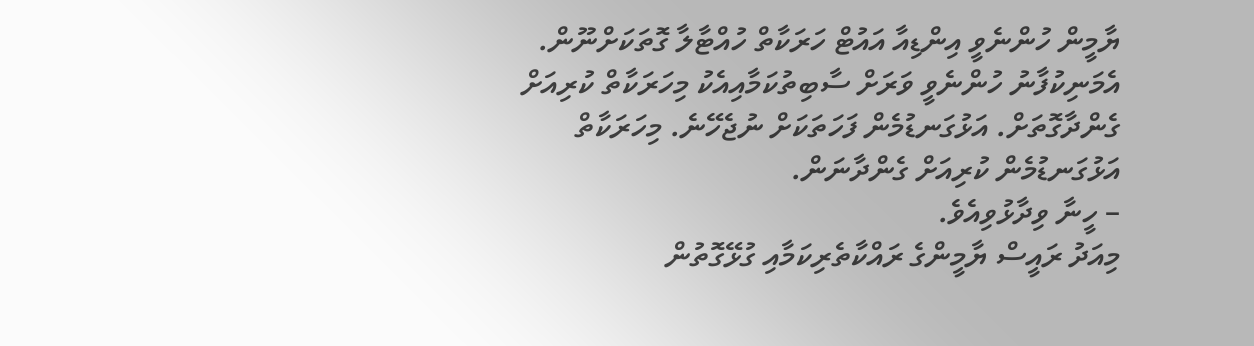ޔާމީން ހުންނެވީ އިންޑިއާ އައުޓް ހަރަކާތް ހުއްޓާލާ ގޮތަކަށްނޫން. އެމަނިކުފާނު ހުންނެވީ ވަރަށް ސާބިތުކަމާއިއެކު މިހަރަކާތް ކުރިއަށް ގެންދާގޮތަށް. އަޅުގަނޑުމެން ފަހަތަކަށް ނުޖެހޭނެ. މިހަރަކާތް އަޅުގަނޑުމެން ކުރިއަށް ގެންދާނަން.
– ހީނާ ވިދާޅުވިއެވެ.
މިއަދު ރައީސް ޔާމީންގެ ރައްކާތެރިކަމާއި ގުޅޭގޮތުން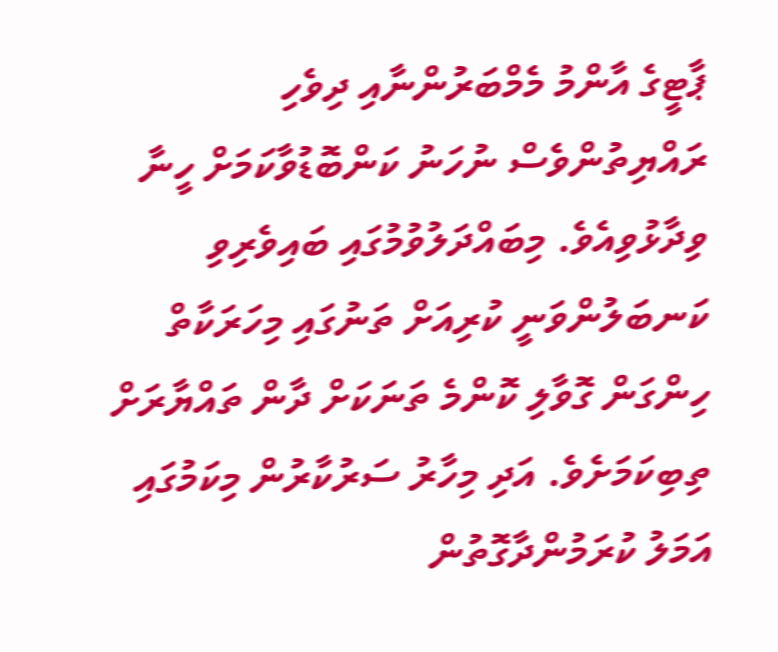ޕާޓީގެ އާންމު މެމްބަރުންނާއި ދިވެހި ރައްޔިތުންވެސް ނުހަނު ކަންބޮޑުވާކަމަށް ހީނާ ވިދާޅުވިއެވެ. މިބައްދަލުވުމުގައި ބައިވެރިވި ކަނބަލުންވަނީ ކުރިއަށް ތަނުގައި މިހަރަކާތް ހިންގަން ގޮވާލި ކޮންމެ ތަނަކަށް ދާން ތައްޔާރަށް ތިބިކަމަށެވެ. އަދި މިހާރު ސަރުކާރުން މިކަމުގައި އަމަލު ކުރަމުންދާގޮތުން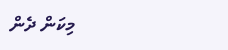މިކަން ދެން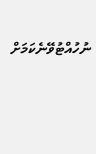ނުހުއްޓުވޭނެކަމަށް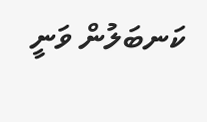ކަނބަލުން ވަނީ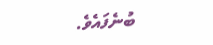ބުނެފައެވެ.